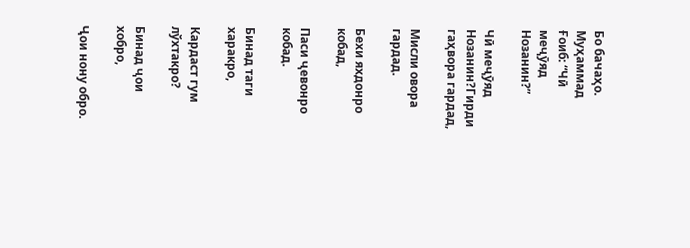Бо бачаҳо. Муҳаммад Ғоиб: “Чӣ меҷӯяд Нозанин?”

Чӣ меҷӯяд Нозанин?Гирди гаҳвора гардад,

Мисли овора гардад.

Бехи яхдонро кобад,

Паси ҷевонро кобад.

Бинад таги харакро,

Кардаст гум лўхтакро?

Бинад ҷои хобро,

Ҷои нону обро.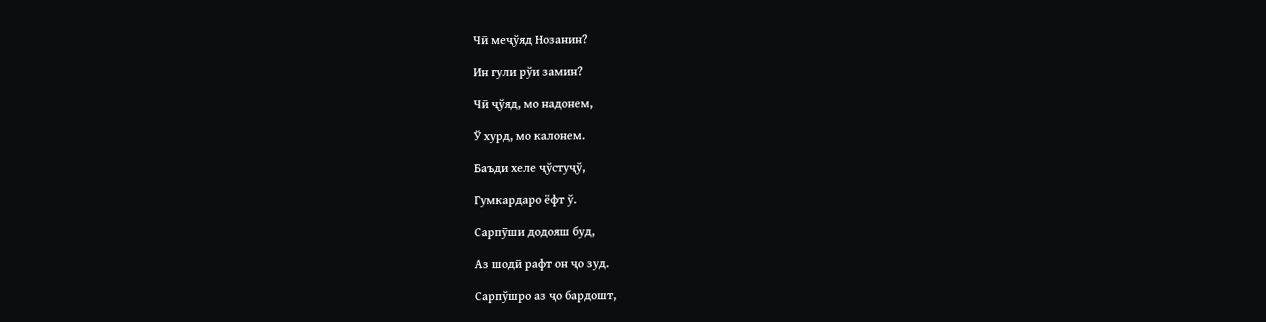Чӣ меҷўяд Нозанин?

Ин гули рўи замин?

Чӣ ҷўяд, мо надонем,

Ў хурд, мо калонем.

Баъди хеле ҷўстуҷў,

Гумкардаро ёфт ў.

Сарпӯши додояш буд,

Аз шодӣ рафт он ҷо зуд.

Сарпўшро аз ҷо бардошт,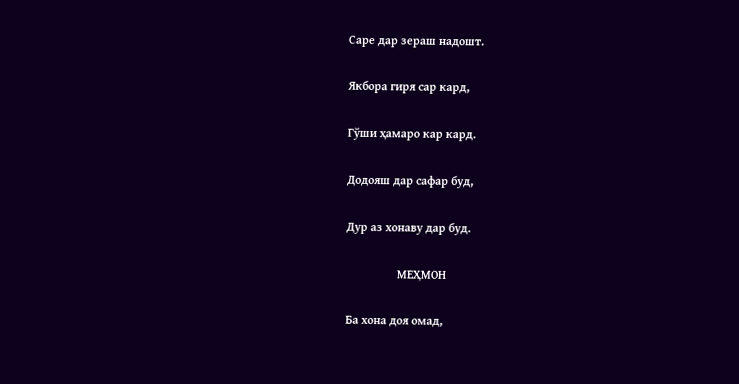Саре дар зераш надошт.

Якбора гиря сар кард,

Гўши ҳамаро кар кард.

Додояш дар сафар буд,

Дур аз хонаву дар буд.

                 МЕҲМОН

Ба хона доя омад,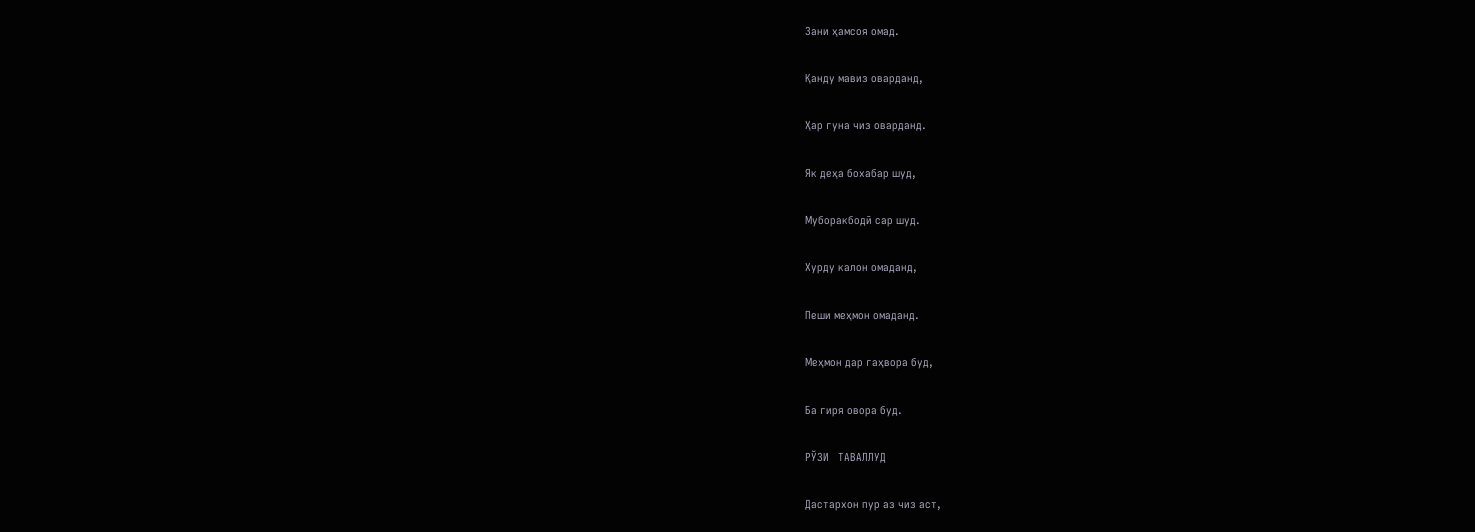Зани ҳамсоя омад.

Қанду мавиз оварданд,

Ҳар гуна чиз оварданд.

Як деҳа бохабар шуд,

Муборакбодӣ сар шуд.

Хурду калон омаданд,

Пеши меҳмон омаданд.

Меҳмон дар гаҳвора буд,

Ба гиря овора буд.

РЎЗИ   ТАВАЛЛУД

Дастархон пур аз чиз аст,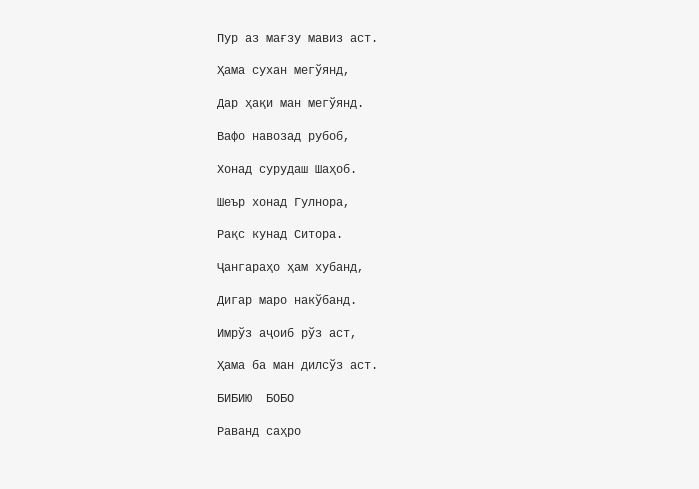Пур аз мағзу мавиз аст.

Ҳама сухан мегўянд,

Дар ҳақи ман мегўянд.

Вафо навозад рубоб,

Хонад сурудаш Шаҳоб.

Шеър хонад Гулнора,

Рақс кунад Ситора.

Ҷангараҳо ҳам хубанд,

Дигар маро накўбанд.

Имрўз аҷоиб рўз аст,

Ҳама ба ман дилсўз аст.

БИБИЮ  БОБО

Раванд саҳро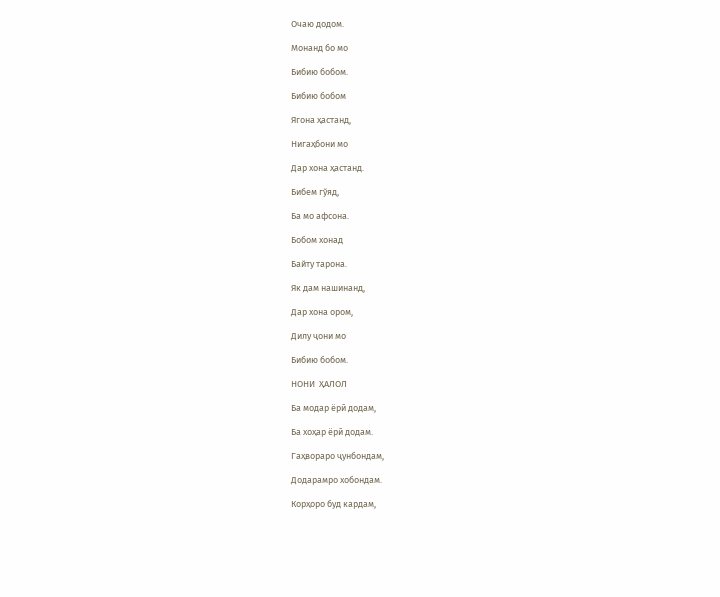Очаю додом.

Монанд бо мо

Бибию бобом.

Бибию бобом

Ягона ҳастанд,

Нигаҳбони мо

Дар хона ҳастанд.

Бибем гўяд,

Ба мо афсона.

Бобом хонад

Байту тарона.

Як дам нашинанд,

Дар хона ором,

Дилу ҷони мо

Бибию бобом.

НОНИ  ҲАЛОЛ

Ба модар ёрӣ додам,

Ба хоҳар ёрӣ додам.

Гаҳвораро ҷунбондам,

Додарамро хобондам.

Корҳоро буд кардам,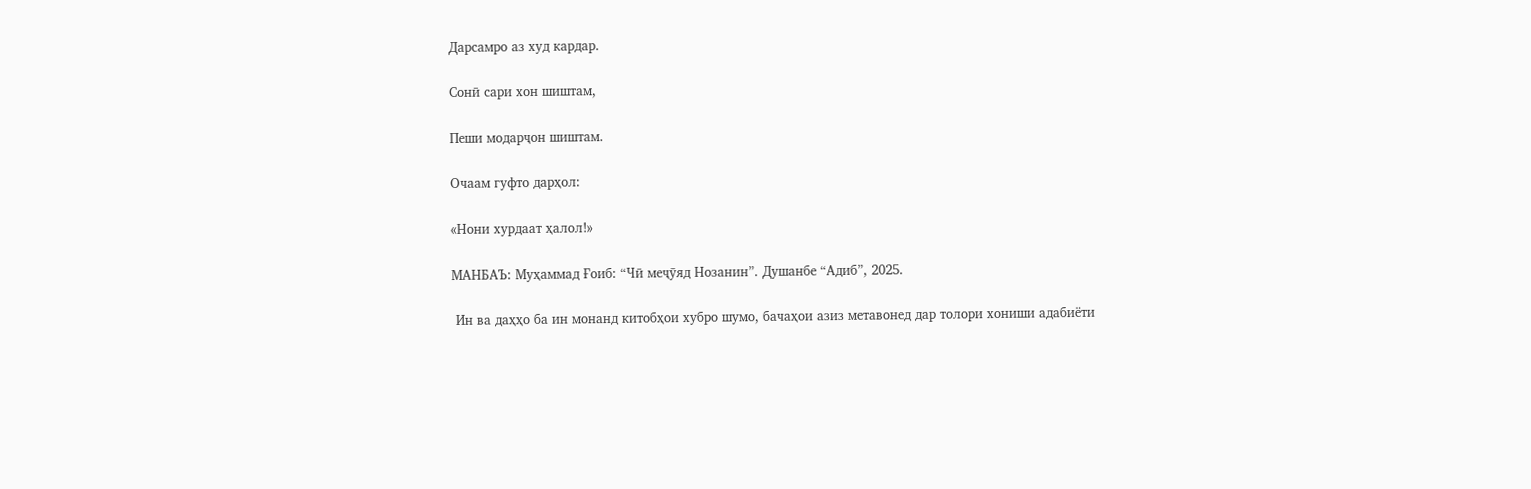Дарсамро аз худ кардар.

Сонӣ сари хон шиштам,

Пеши модарҷон шиштам.

Очаам гуфто дарҳол:

«Нони хурдаат ҳалол!»

МАНБАЪ: Муҳаммад Ғоиб: “Чӣ меҷӯяд Нозанин”. Душанбе “Адиб”, 2025.

 Ин ва даҳҳо ба ин монанд китобҳои хубро шумо, бачаҳои азиз метавонед дар толори хониши адабиёти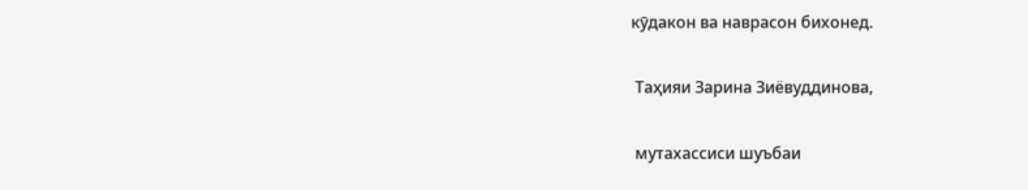кӯдакон ва наврасон бихонед.

 Таҳияи Зарина Зиёвуддинова,

 мутахассиси шуъбаи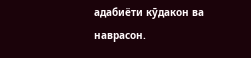адабиёти кӯдакон ва наврасон.